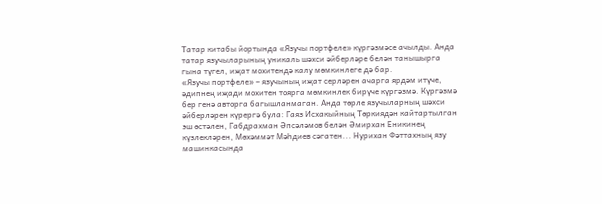Татар китабы йортында «Язучы портфеле» күргәзмәсе ачылды. Анда татар язучыларының уникаль шәхси әйберләре белән танышырга гына түгел, иҗат мохитендә калу мөмкинлеге дә бар.
«Язучы портфеле» – язучының иҗат серләрен ачарга ярдәм итүче, әдипнең иҗади мохитен тоярга мөмкинлек бирүче күргәзмә. Күргәзмә бер генә авторга багышланмаган. Анда төрле язучыларның шәхси әйберләрен күрергә була: Гаяз Исхакыйның Төркиядән кайтартылган эш өстәлен, Габдрахман Әпсәләмов белән Әмирхан Еникинең күзлекләрен, Мөхәммәт Мәһдиев сәгатен... Нурихан Фәттахның язу машинкасында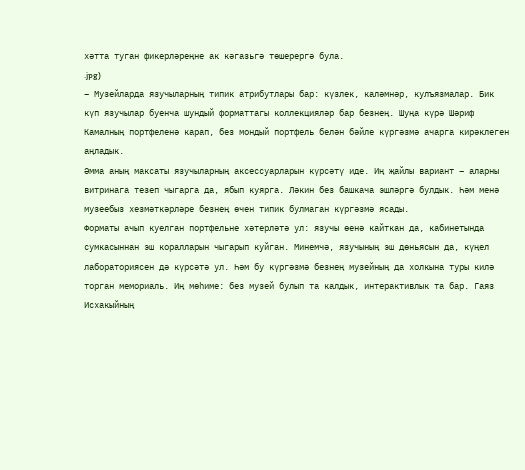хәтта туган фикерләреңне ак кәгазьгә төшерергә була.
.jpg)
– Музейларда язучыларның типик атрибутлары бар: күзлек, каләмнәр, кулъязмалар. Бик күп язучылар буенча шундый форматтагы коллекцияләр бар безнең. Шуңа күрә Шәриф Камалның портфеленә карап, без мондый портфель белән бәйле күргәзмә ачарга кирәклеген аңладык.
Әмма аның максаты язучыларның аксессуарларын күрсәтү иде. Иң җайлы вариант – аларны витринага тезеп чыгарга да, ябып куярга. Ләкин без башкача эшләргә булдык. Һәм менә музеебыз хезмәткәрләре безнең өчен типик булмаган күргәзмә ясады.
Форматы ачып куелган портфельне хәтерләтә ул: язучы өенә кайткан да, кабинетында сумкасыннан эш коралларын чыгарып куйган. Минемчә, язучының эш дөньясын да, күңел лабораториясен дә күрсәтә ул. Һәм бу күргәзмә безнең музейның да холкына туры килә торган мемориаль. Иң мөһиме: без музей булып та калдык, интерактивлык та бар. Гаяз Исхакыйның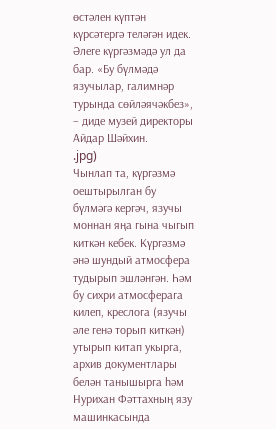өстәлен күптән күрсәтергә теләгән идек. Әлеге күргәзмәдә ул да бар. «Бу бүлмәдә язучылар, галимнәр турында сөйләячәкбез», – диде музей директоры Айдар Шәйхин.
.jpg)
Чынлап та, күргәзмә оештырылган бу бүлмәгә кергәч, язучы моннан яңа гына чыгып киткән кебек. Күргәзмә әнә шундый атмосфера тудырып эшләнгән. Һәм бу сихри атмосферага килеп, креслога (язучы әле генә торып киткән) утырып китап укырга, архив документлары белән танышырга һәм Нурихан Фәттахның язу машинкасында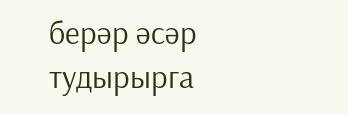берәр әсәр тудырырга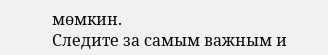мөмкин.
Следите за самым важным и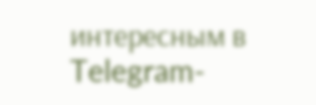интересным в Telegram-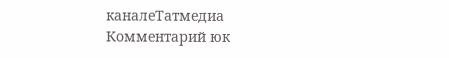каналеТатмедиа
Комментарий юк